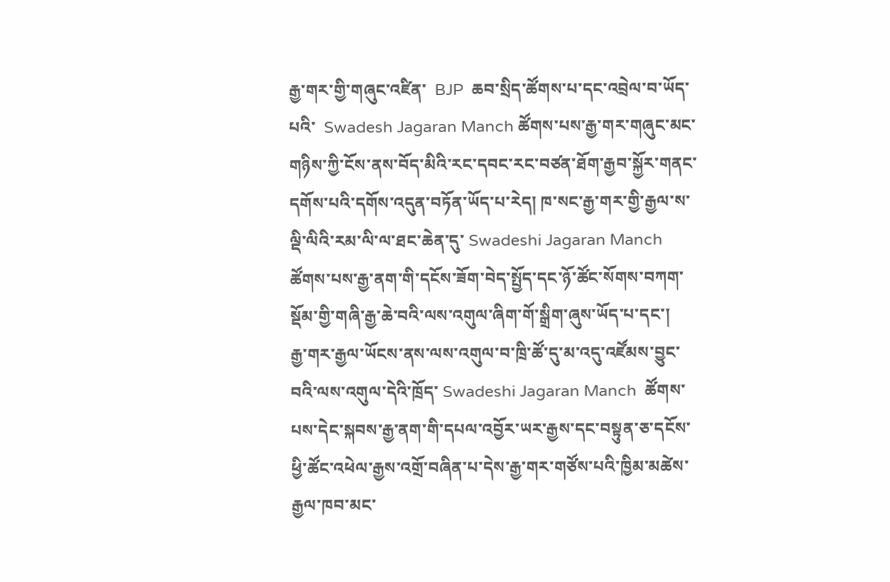རྒྱ་གར་གྱི་གཞུང་འཛིན་  BJP  ཆབ་སྲིད་ཚོགས་པ་དང་འབྲེལ་བ་ཡོད་པའི་  Swadesh Jagaran Manch ཚོགས་པས་རྒྱ་གར་གཞུང་མང་གཉིས་ཀྱི་ངོས་ནས་བོད་མིའི་རང་དབང་རང་བཙན་ཐོག་རྒྱབ་སྐྱོར་གནང་དགོས་པའི་དགོས་འདུན་བཏོན་ཡོད་པ་རེད། ཁ་སང་རྒྱ་གར་གྱི་རྒྱལ་ས་ལྡི་ལིའི་རམ་ལི་ལ་ཐང་ཆེན་དུ་ Swadeshi Jagaran Manch  ཚོགས་པས་རྒྱ་ནག་གི་དངོས་ཟོག་བེད་སྤྱོད་དང་ཉོ་ཚོང་སོགས་བཀག་སྡོམ་གྱི་གཞི་རྒྱ་ཆེ་བའི་ལས་འགུལ་ཞིག་གོ་སྒྲིག་ཞུས་ཡོད་པ་དང་།    རྒྱ་གར་རྒྱལ་ཡོངས་ནས་ལས་འགུལ་བ་ཁྲི་ཚོ་དུ་མ་འདུ་འཛོམས་བྱུང་བའི་ལས་འགུལ་དེའི་ཁྲོད་ Swadeshi Jagaran Manch  ཚོགས་པས་དེང་སྐབས་རྒྱ་ནག་གི་དཔལ་འབྱོར་ཡར་རྒྱས་དང་བསྟུན་ཅ་དངོས་ཕྱི་ཚོང་འཕེལ་རྒྱས་འགྲོ་བཞིན་པ་དེས་རྒྱ་གར་གཙོས་པའི་ཁྱིམ་མཚེས་རྒྱལ་ཁབ་མང་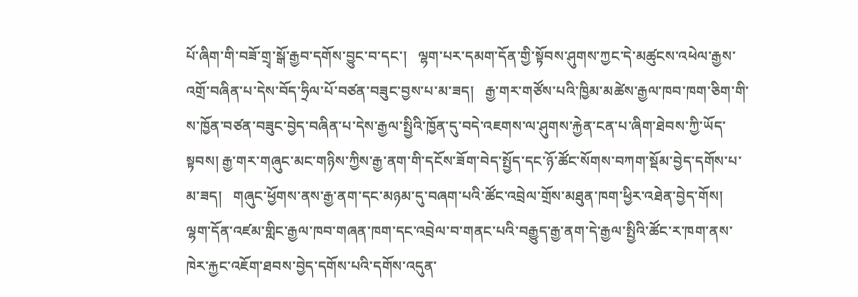པོ་ཞིག་གི་བཟོ་གྲྭ་སྒོ་རྒྱབ་དགོས་བྱུང་བ་དང་།   ལྷག་པར་དམག་དོན་གྱི་སྟོབས་ཤུགས་ཀྱང་དེ་མཚུངས་འཕེལ་རྒྱས་འགྲོ་བཞིན་པ་དེས་བོད་ཧྲིལ་པོ་བཙན་བཟུང་བྱས་པ་མ་ཟད།   རྒྱ་གར་གཙོས་པའི་ཁྱིམ་མཚེས་རྒྱལ་ཁབ་ཁག་ཅིག་གི་ས་ཁྱོན་བཙན་བཟུང་བྱེད་བཞིན་པ་དེས་རྒྱལ་སྤྱིའི་ཁྱོན་དུ་བདེ་འཇགས་ལ་ཤུགས་རྐྱེན་ངན་པ་ཞིག་ཐེབས་ཀྱི་ཡོད་སྟབས། རྒྱ་གར་གཞུང་མང་གཉིས་ཀྱིས་རྒྱ་ནག་གི་དངོས་ཟོག་བེད་སྤྱོད་དང་ཉོ་ཚོང་སོགས་བཀག་སྡོམ་བྱེད་དགོས་པ་མ་ཟད།   གཞུང་ཕྱོགས་ནས་རྒྱ་ནག་དང་མཉམ་དུ་བཞག་པའི་ཚོང་འབྲེལ་གྲོས་མཐུན་ཁག་ཕྱིར་འཐེན་བྱེད་གོས། ལྷག་དོན་འཛམ་གླིང་རྒྱལ་ཁབ་གཞན་ཁག་དང་འབྲེལ་བ་གནང་པའི་བརྒྱུད་རྒྱ་ནག་དེ་རྒྱལ་སྤྱིའི་ཚོང་ར་ཁག་ནས་ཁེར་རྐྱང་འཇོག་ཐབས་བྱེད་དགོས་པའི་དགོས་འདུན་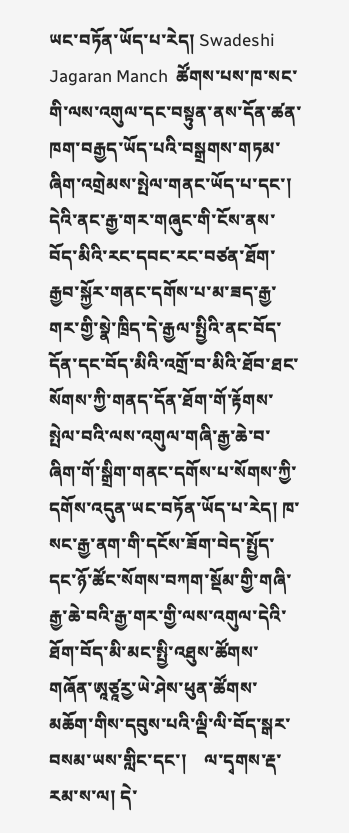ཡང་བཏོན་ཡོད་པ་རེད། Swadeshi Jagaran Manch  ཚོགས་པས་ཁ་སང་གི་ལས་འགུལ་དང་བསྟུན་ནས་དོན་ཚན་ཁག་བརྒྱད་ཡོད་པའི་བསྒྲགས་གཏམ་ཞིག་འགྲེམས་སྤེལ་གནང་ཡོད་པ་དང་། དེའི་ནང་རྒྱ་གར་གཞུང་གི་ངོས་ནས་བོད་མིའི་རང་དབང་རང་བཙན་ཐོག་རྒྱབ་སྐྱོར་གནང་དགོས་པ་མ་ཟད་རྒྱ་གར་གྱི་སྣེ་ཁྲིད་དེ་རྒྱལ་སྤྱིའི་ནང་བོད་དོན་དང་བོད་མིའི་འགྲོ་བ་མིའི་ཐོབ་ཐང་སོགས་ཀྱི་གནད་དོན་ཐོག་གོ་རྟོགས་སྤེལ་བའི་ལས་འགུལ་གཞི་རྒྱ་ཆེ་བ་ཞིག་གོ་སྒྲིག་གནང་དགོས་པ་སོགས་ཀྱི་དགོས་འདུན་ཡང་བཏོན་ཡོད་པ་རེད། ཁ་སང་རྒྱ་ནག་གི་དངོས་ཟོག་བེད་སྤྱོད་དང་ཉོ་ཚོང་སོགས་བཀག་སྡོམ་གྱི་གཞི་རྒྱ་ཆེ་བའི་རྒྱ་གར་གྱི་ལས་འགུལ་དེའི་ཐོག་བོད་མི་མང་སྤྱི་འཐུས་ཚོགས་གཞོན་ཨཱཙཱརྱ་ཡེ་ཤེས་ཕུན་ཚོགས་མཆོག་གིས་དབུས་པའི་ལྡི་ལི་བོད་སྒར་བསམ་ཡས་གླིང་དང་།    ལ་དྭགས་རྡ་རམ་ས་ལ། དེ་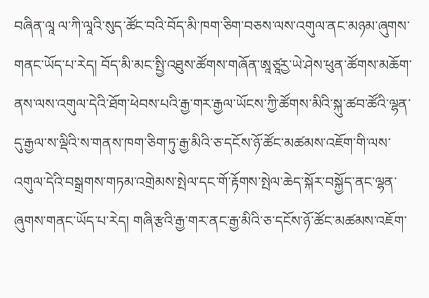བཞིན་ལཱ ལ་ཀི་ལཱའི་སུད་ཚོང་བའི་བོད་མི་ཁག་ཅིག་བཅས་ལས་འགུལ་ནང་མཉམ་ཞུགས་གནང་ཡོད་པ་རེད། བོད་མི་མང་སྤྱི་འཐུས་ཚོགས་གཞོན་ཨཱཙཱརྱ་ཡེ་ཤེས་ཕུན་ཚོགས་མཆོག་ནས་ལས་འགུལ་དེའི་ཐོག་ཕེབས་པའི་རྒྱ་གར་རྒྱལ་ཡོངས་ཀྱི་ཚོགས་མིའི་སྐུ་ཚབ་ཚོའི་ལྷན་དུ་རྒྱལ་ས་ལྡིའི་ས་གནས་ཁག་ཅིག་ཏུ་རྒྱ་མིའི་ཅ་དངོས་ཉོ་ཚོང་མཚམས་འཇོག་གི་ལས་འགུལ་དེའི་བསྒྲགས་གཏམ་འགྲེམས་སྤེལ་དང་གོ་རྟོགས་སྤེལ་ཆེད་སྐོར་བསྐྱོད་ནང་ལྷན་ཞུགས་གནང་ཡོད་པ་རེད། གཞི་རྩའི་རྒྱ་གར་ནང་རྒྱ་མིའི་ཅ་དངོས་ཉོ་ཚོང་མཚམས་འཇོག་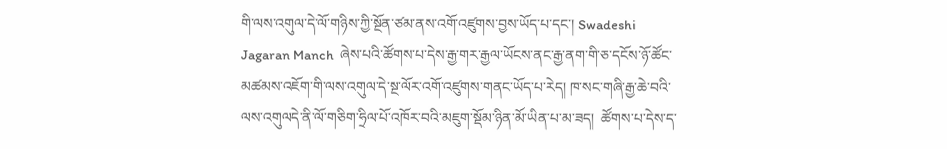གི་ལས་འགུལ་དེ་ལོ་གཉིས་ཀྱི་སྔོན་ཙམ་ནས་འགོ་འཛུགས་བྱས་ཡོད་པ་དང་། Swadeshi Jagaran Manch  ཞེས་པའི་ཚོགས་པ་དེས་རྒྱ་གར་རྒྱལ་ཡོངས་ནང་རྒྱ་ནག་གི་ཅ་དངོས་ཉོ་ཚོང་མཚམས་འཇོག་གི་ལས་འགུལ་དེ་སྔ་ལོར་འགོ་འཛུགས་གནང་ཡོད་པ་རེད། ཁ་སང་གཞི་རྒྱ་ཆེ་བའི་ལས་འགུལདེ་ནི་ལོ་གཅིག་ཧྲིལ་པོ་འཁོར་བའི་མཇུག་སྡོམ་ཉིན་མོ་ཡིན་པ་མ་ཟད།  ཚོགས་པ་དེས་ད་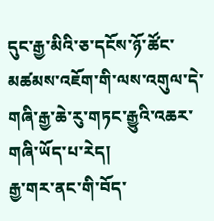དུང་རྒྱ་མིའི་ཅ་དངོས་ཉོ་ཚོང་མཚམས་འཇོག་གི་ལས་འགུལ་དེ་གཞི་རྒྱ་ཆེ་རུ་གཏང་རྒྱུའི་འཆར་གཞི་ཡོད་པ་རེད།
རྒྱ་གར་ནང་གི་བོད་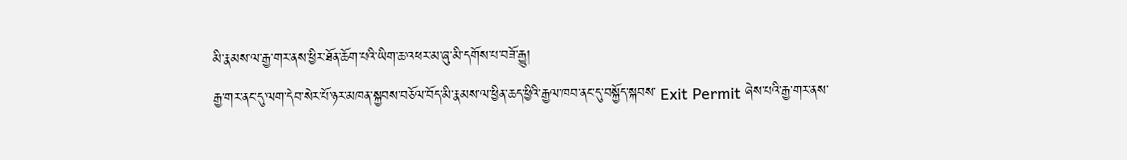མི་རྣམས་ལ་རྒྱ་གར་ནས་ཕྱིར་ཐོན་ཆོག་པའི་ཡིག་ཆ་འཕར་མ་ཞུ་མི་དགོས་པ་བཟོ་རྒྱུ།
རྒྱ་གར་ནང་དུ་ལག་དེབ་སེར་པོ་ཉར་མཁན་སྐྱབས་བཅོལ་བོད་མི་རྣམས་ལ་ཕྱིན་ཆད་ཕྱིའི་རྒྱལ་ཁབ་ནང་དུ་བསྐྱོད་སྐབས་ Exit Permit ཞེས་པའི་རྒྱ་གར་ནས་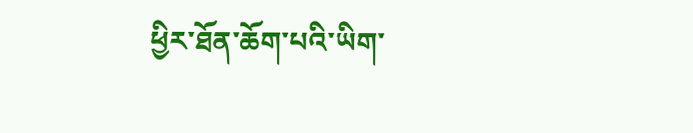ཕྱིར་ཐོན་ཆོག་པའི་ཡིག་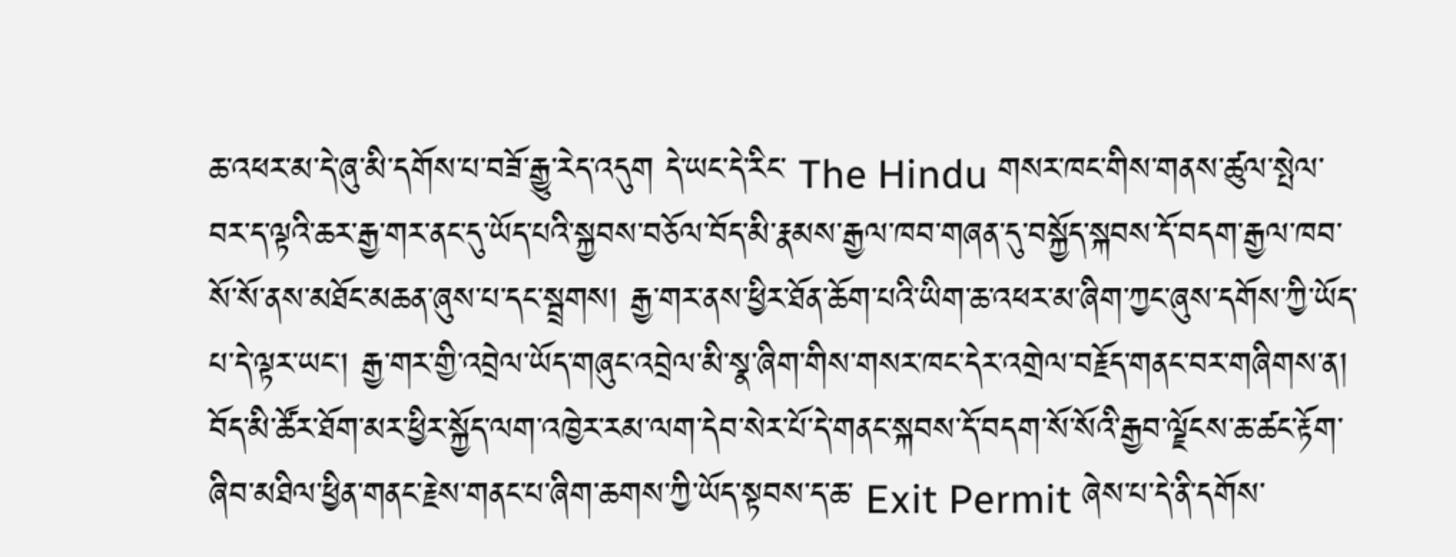ཆ་འཕར་མ་དེ་ཞུ་མི་དགོས་པ་བཟོ་རྒྱུ་རེད་འདུག དེ་ཡང་དེ་རིང་ The Hindu གསར་ཁང་གིས་གནས་ཚུལ་སྤེལ་བར་ད་ལྟའི་ཆར་རྒྱ་གར་ནང་དུ་ཡོད་པའི་སྐྱབས་བཅོལ་བོད་མི་རྣམས་རྒྱལ་ཁབ་གཞན་དུ་བསྐྱོད་སྐབས་དོ་བདག་རྒྱལ་ཁབ་སོ་སོ་ནས་མཐོང་མཆན་ཞུས་པ་དང་སྦྲགས། རྒྱ་གར་ནས་ཕྱིར་ཐོན་ཆོག་པའི་ཡིག་ཆ་འཕར་མ་ཞིག་ཀྱང་ཞུས་དགོས་ཀྱི་ཡོད་པ་དེ་ལྟར་ཡང། རྒྱ་གར་གྱི་འབྲེལ་ཡོད་གཞུང་འབྲེལ་མི་སྣ་ཞིག་གིས་གསར་ཁང་དེར་འགྲེལ་བརྗོད་གནང་བར་གཞིགས་ན། བོད་མི་ཚོར་ཐོག་མར་ཕྱིར་སྐྱོད་ལག་འཁྱེར་རམ་ལག་དེབ་སེར་པོ་དེ་གནང་སྐབས་དོ་བདག་སོ་སོའི་རྒྱབ་ལྗོངས་ཆ་ཚང་རྟོག་ཞིབ་མཐིལ་ཕྱིན་གནང་རྗེས་གནང་པ་ཞིག་ཆགས་ཀྱི་ཡོད་སྟབས་ད་ཆ་ Exit Permit ཞེས་པ་དེ་ནི་དགོས་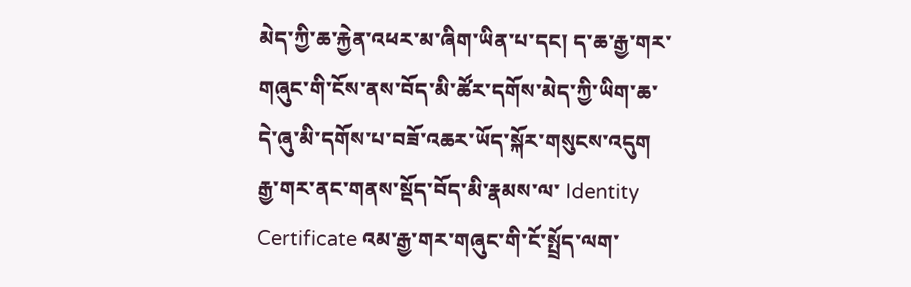མེད་ཀྱི་ཆ་རྐྱེན་འཕར་མ་ཞིག་ཡིན་པ་དང། ད་ཆ་རྒྱ་གར་གཞུང་གི་ངོས་ནས་བོད་མི་ཚོར་དགོས་མེད་ཀྱི་ཡིག་ཆ་དེ་ཞུ་མི་དགོས་པ་བཟོ་འཆར་ཡོད་སྐོར་གསུངས་འདུག རྒྱ་གར་ནང་གནས་སྡོད་བོད་མི་རྣམས་ལ་ Identity Certificate འམ་རྒྱ་གར་གཞུང་གི་ངོ་སྤྲོད་ལག་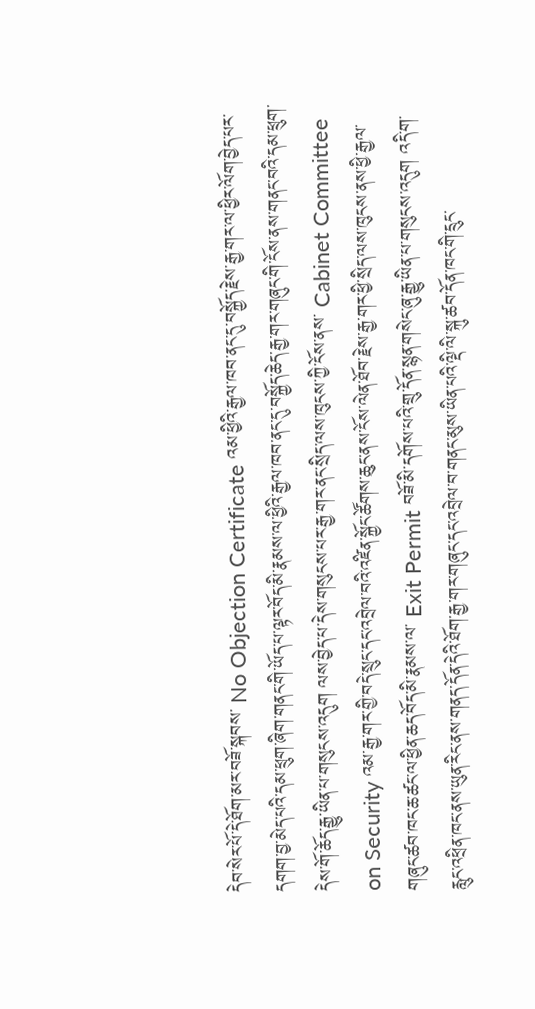དེབ་སེར་པོ་དེ་ཐོག་མར་བཟོ་སྐབས་ No Objection Certificate འམ་ཕྱིའི་རྒྱལ་ཁབ་ནང་དུ་བསྐྱོད་རྗེས་རྒྱ་གར་ལ་ཕྱིར་ལོག་བྱེད་པར་དགག་བྱ་མེད་པའི་དམ་ཕྲུག་ཞིག་གནང་གི་ཡོད་པ་ལྟར་བོད་མི་རྣམས་ལ་ཕྱིའི་རྒྱལ་ཁབ་ནང་དུ་བསྐྱོད་ཆེད་རྒྱ་གར་གཞུང་གི་ངོས་ནས་གནང་བའི་དམ་ཕྲུག་དེས་གོ་ཆོད་རྒྱུ་ཡིན་པ་གསུངས་འདུག ལས་བྱེད་པ་དེས་གསུངས་པར་རྒྱ་གར་ནང་སྲིད་ལས་ཁུངས་ཀྱི་ངོས་ནས་ Cabinet Committee on Security འམ་རྒྱ་གར་གྱི་བདེ་སྲུང་དང་འབྲེལ་བའི་འཛིན་སྐྱོང་ཚོགས་ཆུང་ནས་ངོས་ལེན་ཐོབ་རྗེས་རྒྱ་གར་ཕྱི་སྲིད་ལས་ཁུངས་ནས་ཕྱི་རྒྱལ་གཞུང་ཚབ་ཁང་ཆ་ཚང་ལ་ཕྱིན་ཆད་བོད་མི་རྣམས་ལ་ Exit Permit བཟོ་མི་དགོས་པའི་གྲུ་དོན་སྙན་གསེང་ཞུ་རྒྱུ་ཡིན་པ་གསུངས་འདུག འདི་ག་རླུང་འཕྲིན་ཁང་ནས་ཡུན་རིང་ནས་གནད་དོན་དེའི་ཐོག་རྒྱ་གར་གཞུང་དང་འབྲེལ་བ་གནང་མུས་ཡིན་པའི་ལྡི་ལི་སྐུ་ཚབ་དོན་ཁང་གི་དྲུང་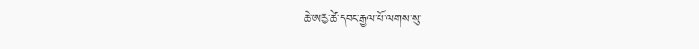ཆེ་ཨརྱ་ཚེ་དབང་རྒྱལ་པོ་ལགས་སུ་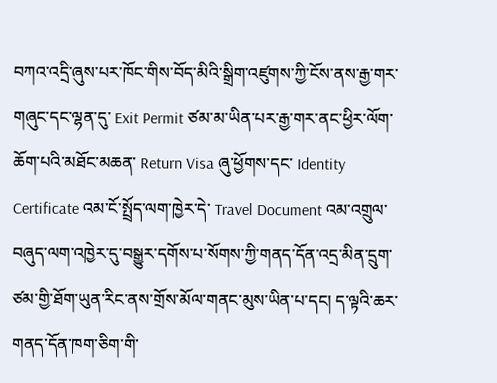བཀའ་འདྲི་ཞུས་པར་ཁོང་གིས་བོད་མིའི་སྒྲིག་འཛུགས་ཀྱི་ངོས་ནས་རྒྱ་གར་གཞུང་དང་ལྷན་དུ་ Exit Permit ཙམ་མ་ཡིན་པར་རྒྱ་གར་ནང་ཕྱིར་ལོག་ཆོག་པའི་མཐོང་མཆན་ Return Visa ཞུ་ཕྱོགས་དང་ Identity Certificate འམ་ངོ་སྤྲོད་ལག་ཁྱེར་དེ་ Travel Document འམ་འགྲུལ་བཞུད་ལག་འཁྱེར་དུ་བསྒྱུར་དགོས་པ་སོགས་ཀྱི་གནད་དོན་འདྲ་མིན་དྲུག་ཙམ་གྱི་ཐོག་ཡུན་རིང་ནས་གྲོས་མོལ་གནང་མུས་ཡིན་པ་དང། ད་ལྟའི་ཆར་གནད་དོན་ཁག་ཅིག་གི་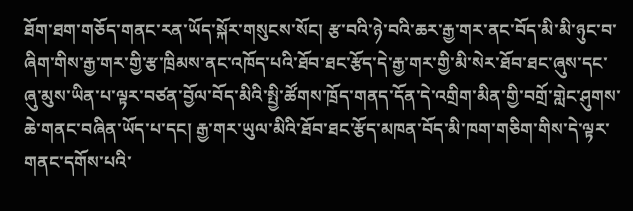ཐོག་ཐག་གཅོད་གནང་རན་ཡོད་སྐོར་གསུངས་སོང། རྩ་བའི་ཉེ་བའི་ཆར་རྒྱ་གར་ནང་བོད་མི་མི་ཉུང་བ་ཞིག་གིས་རྒྱ་གར་གྱི་རྩ་ཁྲིམས་ནང་འཁོད་པའི་ཐོབ་ཐང་རྩོད་དེ་རྒྱ་གར་གྱི་མི་སེར་ཐོབ་ཐང་ཞུས་དང་ཞུ་མུས་ཡིན་པ་ལྟར་བཙན་བྱོལ་བོད་མིའི་སྤྱི་ཚོགས་ཁྲོད་གནད་དོན་དེ་འགྲིག་མིན་གྱི་བགྲོ་གླེང་ཤུགས་ཆེ་གནང་བཞིན་ཡོད་པ་དང། རྒྱ་གར་ཡུལ་མིའི་ཐོབ་ཐང་རྩོད་མཁན་བོད་མི་ཁག་གཅིག་གིས་དེ་ལྟར་གནང་དགོས་པའི་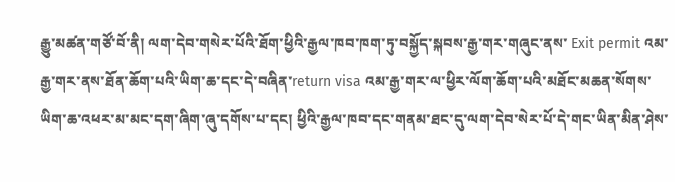རྒྱུ་མཚན་གཙོ་བོ་ནི། ལག་དེབ་གསེར་པོའི་ཐོག་ཕྱིའི་རྒྱལ་ཁབ་ཁག་ཏུ་བསྐྱོད་སྐབས་རྒྱ་གར་གཞུང་ནས་ Exit permit འམ་རྒྱ་གར་ནས་ཐོན་ཆོག་པའི་ཡིག་ཆ་དང་དེ་བཞིན་return visa འམ་རྒྱ་གར་ལ་ཕྱིར་ལོག་ཆོག་པའི་མཐོང་མཆན་སོགས་ཡིག་ཆ་འཕར་མ་མང་དག་ཞིག་ཞུ་དགོས་པ་དང། ཕྱིའི་རྒྱལ་ཁབ་དང་གནམ་ཐང་དུ་ལག་དེབ་སེར་པོ་དེ་གང་ཡིན་མིན་ཤེས་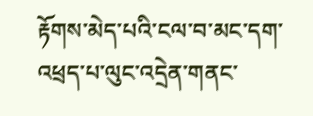རྟོགས་མེད་པའི་ངལ་བ་མང་དག་འཕྲད་པ་ལུང་འདྲེན་གནང་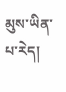མུས་ཡིན་པ་རེད།